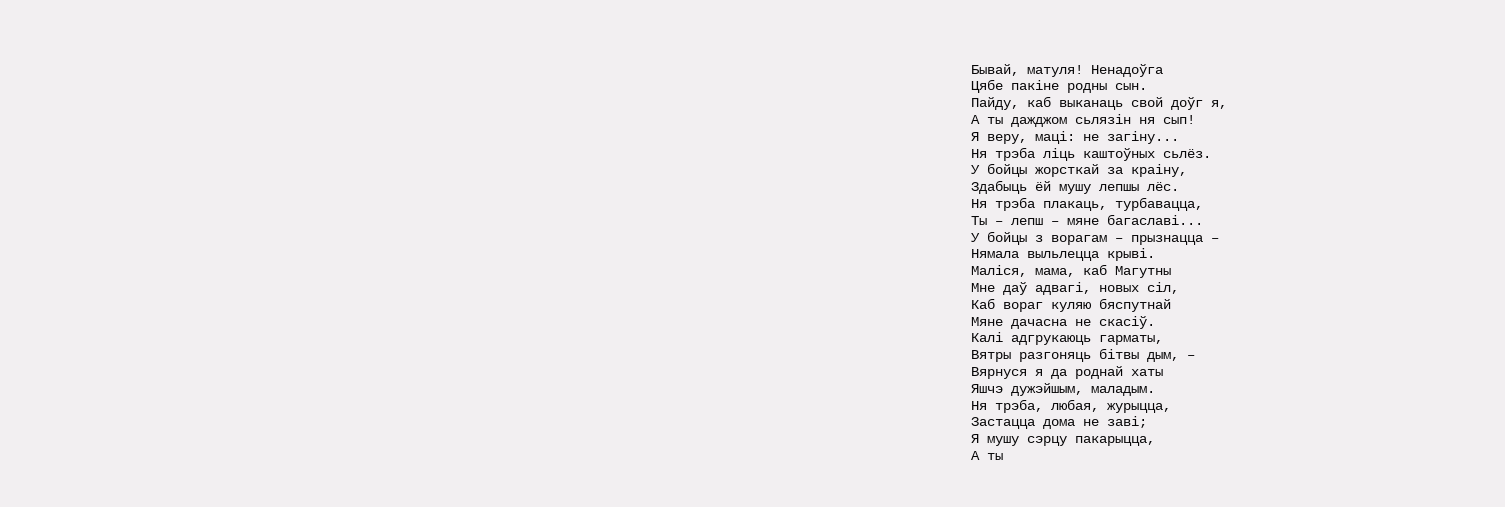Бывай, матуля! Ненадоўга
Цябе пакіне родны сын.
Пайду, каб выканаць свой доўг я,
А ты дажджом сьлязін ня сып!
Я веру, маці: не загіну...
Ня трэба ліць каштоўных сьлёз.
У бойцы жорсткай за краіну,
Здабыць ёй мушу лепшы лёс.
Ня трэба плакаць, турбавацца,
Ты – лепш – мяне багаславі...
У бойцы з ворагам – прызнацца –
Нямала выльлецца крыві.
Маліся, мама, каб Магутны
Мне даў адвагі, новых сіл,
Каб вораг куляю бяспутнай
Мяне дачасна не скасіў.
Калі адгрукаюць гарматы,
Вятры разгоняць бітвы дым, –
Вярнуся я да роднай хаты
Яшчэ дужэйшым, маладым.
Ня трэба, любая, журыцца,
Застацца дома не заві;
Я мушу сэрцу пакарыцца,
А ты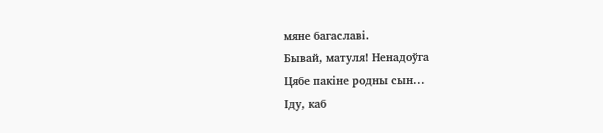мяне багаславі.
Бывай, матуля! Ненадоўга
Цябе пакіне родны сын...
Іду, каб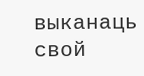выканаць свой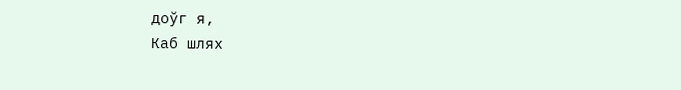доўг я,
Каб шлях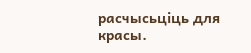расчысьціць для красы.